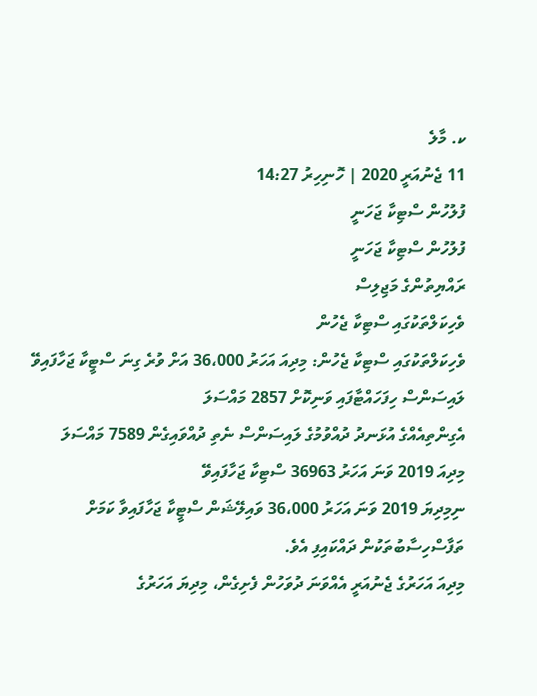ކ. މާލެ
11 ޖެނުއަރީ 2020 | ހޮނިހިރު 14:27
ފުލުހުން ސްޓިކާ ޖަހަނީ
ފުލުހުން ސްޓިކާ ޖަހަނީ
ރައްޔިތުންގެ މަޖިލިސް
ވެހިކަލްތަކުގައި ސްޓިކާ ޖެހުން
ވެހިކަލްތަކުގައި ސްޓިކާ ޖެހުން: މިދިއަ އަހަރު 36،000 އަށް ވުރެ ގިނަ ސްޓީކާ ޖަހާފައިވޭ
ލައިސަންސް ހިފަހައްޓާފައި ވަނިކޮށް 2857 މައްސަލަ
އެގިންތިއެއްގެ އުޅަނދު ދުއްވުމުގެ ލައިސަންސް ނެތި ދުއްވައިގެން 7589 މައްސަލަ
މިދިއަ 2019 ވަނަ އަހަރު 36963 ސްޓިކާ ޖަހާފައިވޭ
ނިމިދިޔަ 2019 ވަނަ އަހަރު 36،000 ވައިލޭޝަން ސްޓީކާ ޖަހާފައިވާ ކަމަށް ތަފާސްހިސާބުތަކުން ދައްކައިފި އެވެ.
މިދިއަ އަހަރުގެ ޖެނުއަރީ އެއްވަނަ ދުވަހުން ފެށިގެން، މިދިޔަ އަހަރުގެ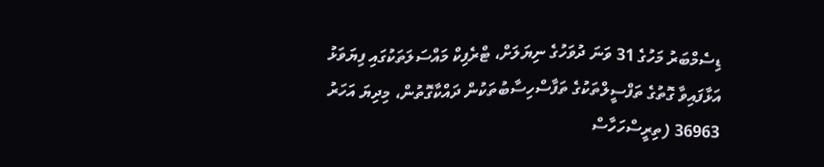ޑިސެމްބަރު މަހުގެ 31 ވަނަ ދުވަހުގެ ނިޔަލަށް، ޓްރެފިކް މައްސަލަތަކުގައި ފިޔަވަޅު އަޅާފައިވާ ގޮތުގެ ތަފްސީލްތަކުގެ ތަފާސްހިސާބުތަކުން ދައްކާގޮތުން، މިދިޔަ އަހަރު 36963 (ތިރީސްހަހާސް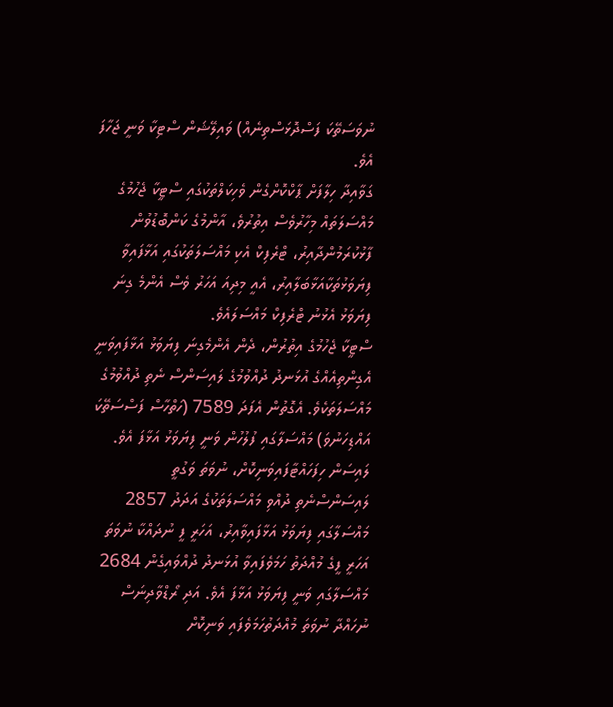ނުވަސަތޭކަ ފަސްދޮޅަސްތިނެއް) ވައިލޭޝަން ސްޓިކާ ވަނީ ޖަހާފަ އެވެ.
ގަވާއިދާ ހިލާފަށް ޕާކްކޮށްގެން ވެހިކަލްތަކުގައި ސްޓީކާ ޖެހުމުގެ މައްސަލަތައް މިހާރުވެސް އިތުރުވެ، އާންމުގެ ކަންބޮޑުވުން ފާޅުކުރަމުންދާއިރު، ޓްރެފިކް އެކި މައްސަލަތަކުގައި އަޅާފައިވާ ފިޔަވަޅުތަކާއަޅާބަލާއިރު، އެއީ މިދިއަ އަހަރު ވެސް އެންމެ ގިނަ ފިޔަވަޅު އެޅުނު ޓްރެފިކް މައްސަލައެވެ.
ސްޓީކާ ޖެހުމުގެ އިތުރުން، ދެން އެންމެގިނަ ފިޔަވަޅު އަޅާފައިވަނީ އެގިންތިއެއްގެ އުޅަނދު ދުއްވުމުގެ ލައިސަންސް ނެތި ދުއްވުމުގެ މައްސަލަތަކެވެ. އެގޮތުން އެފަދަ 7589 (ހަތްހާސް ފަސްސަތޭކަ އައްޑިހަނުވަ) މައްސަލާގައި ފުލުހުން ވަނީ ފިޔަވަޅު އަޅާފަ އެވެ.
ލައިސަން ހިފަހައްޓާފައިވަނިކޮށް، ނުވަތަ ވަގުތީ ލައިސަންސްނެތި ދުއްވި މައްސަލަތަކުގެ އަދަދު 2857 މައްސަލާގައި ފިޔަވަޅު އަޅާފައިވާއިރު، އަހަރީ ފީ ނުދައްކާ ނުވަތަ އަހަރީ ފީގެ މުއްދަތު ހަމަވެފައިވާ އުޅަނދު ދުއްވައިގެން 2684 މައްސަލާގައި ވަނީ ފިޔަވަޅު އަޅާފަ އެވެ. އަދި ރޯޑްވާދިނަސް ނުހައްދާ ނުވަތަ މުއްދަތުހަމަވެފައި ވަނިކޮށް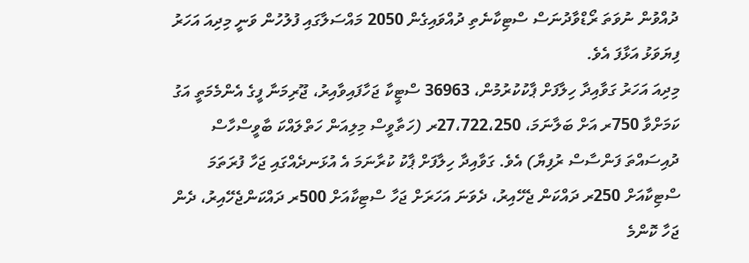ދުއްވުން ނުވަތަ ރޯޑްވާދުނަސް ސްޓިކާނެތި ދުއްވައިގެން 2050 މައްސަލާގައި ފުލުހުން ވަނީ މިދިއަ އަހަރު ފިޔަވަޅު އަޅާފަ އެވެ.
މިދިއަ އަހަރު ގަވާއިދާ ހިލާފަށް ޕާކުކުރުމުން، 36963 ސްޓީކާ ޖަހާފައިވާއިރު، ޖޫރިމަނާ ފީގެ އެންމެމަތީ އަގު ކަމަށްވާ 750ރ އަށް ބަލާނަމަ، 27،722،250ރ (ހަތާވީސް މިލިއަން ހަތްލައްކަ ބާވީސްހާސް ދުއިސައްތަ ފަންސާސް ރުފިޔާ) އެވެ. ގަވާއިދާ ހިލާފަށް ޕާކު ކުރާނަމަ އެ އުޅަނދެއްގައި ޖަހާ ފުރަތަމަ ސްޓިކާއަށް 250ރ ދައްކަން ޖެހޭއިރު، ދެވަނަ އަހަރަށް ޖަހާ ސްޓިކާއަށް 500ރ ދައްކަންޖެހޭއިރު، ދެން ޖަހާ ކޮންމެ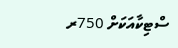ސްޓިކާއަކަށް 750ރ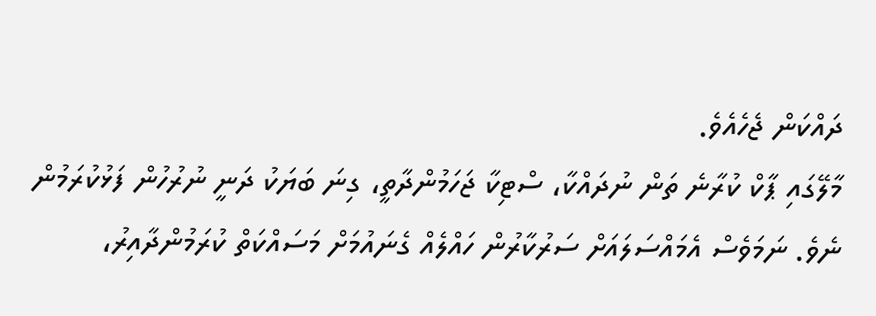ދައްކަން ޖެހެއެވެ.
މާލޭގައި ޕާކް ކުރާނެ ތަން ނުދައްކާ، ސްޓިކާ ޖަހަމުންދާތީ، ގިނަ ބަޔަކު ދަނީ ނުރުހުން ފަޅުކުރަމުން ނެވެ. ނަމަވެސް އެމައްސަލައަށް ސަރުކާރުން ހައްލެއް ގެނައުމަށް މަސައްކަތް ކުރަމުންދާއިރު،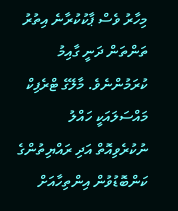މިހާރު ވެސް ޕާކުކުރާނެ އިތުރު ތަންތަން ދަނީ ގާއިމު ކުރަމުންނެވެ. މާލޭގެ ޓްރެފިކް މައްސަލައަކީ ހައްލު ނުކުރެވިއޮތް އަދި ރައްޔިތުންގެ ކަންބޮޑުވުން އިންތިހާއަށް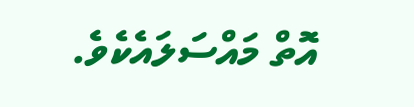އޮތް މައްސަލައެކެވެ.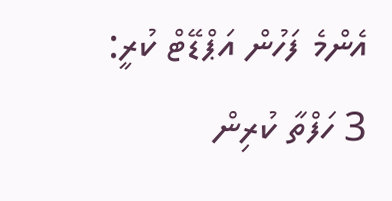އެންމެ ފަހުން އަޕްޑޭޓް ކުރީ: 3 ހަފްތާ ކުރިން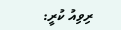ރިވިއު ކުރީ: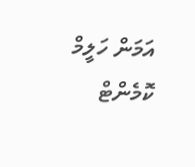އަމަން ހަލީމް
ކޮމެންޓް